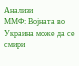Анализи
ММФ: Војната во Украина може да се смири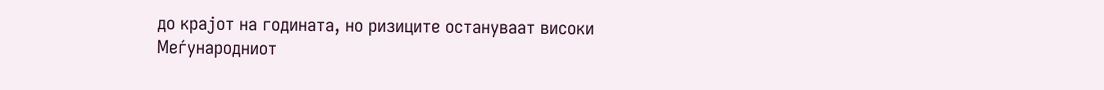до крајот на годината, но ризиците остануваат високи
Меѓународниот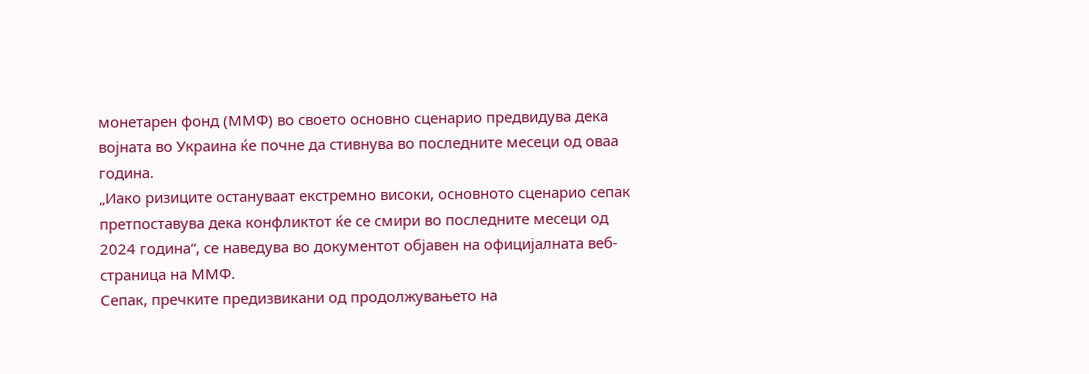монетарен фонд (ММФ) во своето основно сценарио предвидува дека војната во Украина ќе почне да стивнува во последните месеци од оваа година.
„Иако ризиците остануваат екстремно високи, основното сценарио сепак претпоставува дека конфликтот ќе се смири во последните месеци од 2024 година“, се наведува во документот објавен на официјалната веб-страница на ММФ.
Сепак, пречките предизвикани од продолжувањето на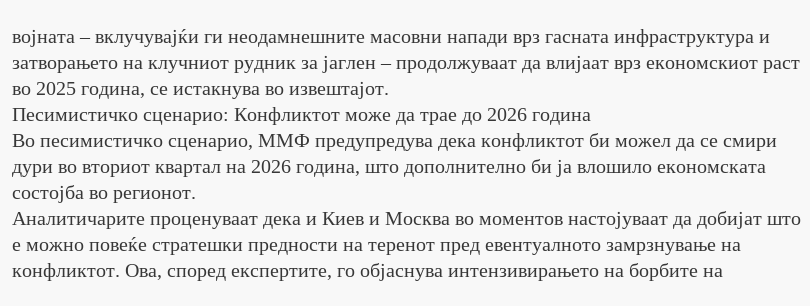војната – вклучувајќи ги неодамнешните масовни напади врз гасната инфраструктура и затворањето на клучниот рудник за јаглен – продолжуваат да влијаат врз економскиот раст во 2025 година, се истакнува во извештајот.
Песимистичко сценарио: Конфликтот може да трае до 2026 година
Во песимистичко сценарио, ММФ предупредува дека конфликтот би можел да се смири дури во вториот квартал на 2026 година, што дополнително би ја влошило економската состојба во регионот.
Аналитичарите проценуваат дека и Киев и Москва во моментов настојуваат да добијат што е можно повеќе стратешки предности на теренот пред евентуалното замрзнување на конфликтот. Ова, според експертите, го објаснува интензивирањето на борбите на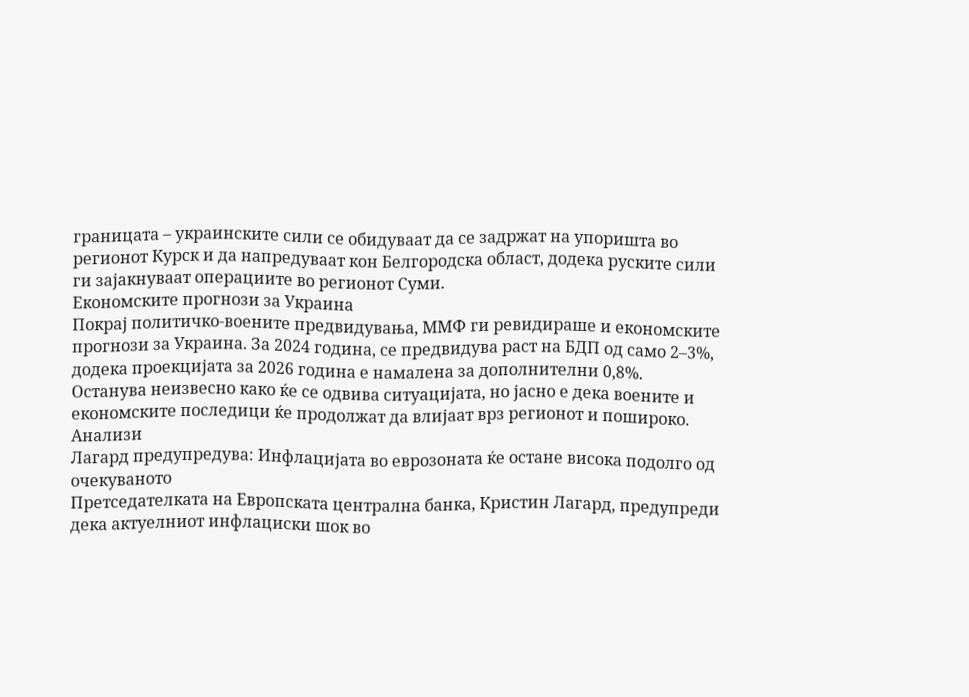границата – украинските сили се обидуваат да се задржат на упоришта во регионот Курск и да напредуваат кон Белгородска област, додека руските сили ги зајакнуваат операциите во регионот Суми.
Економските прогнози за Украина
Покрај политичко-воените предвидувања, ММФ ги ревидираше и економските прогнози за Украина. За 2024 година, се предвидува раст на БДП од само 2–3%, додека проекцијата за 2026 година е намалена за дополнителни 0,8%.
Останува неизвесно како ќе се одвива ситуацијата, но јасно е дека воените и економските последици ќе продолжат да влијаат врз регионот и пошироко.
Анализи
Лагард предупредува: Инфлацијата во еврозоната ќе остане висока подолго од очекуваното
Претседателката на Европската централна банка, Кристин Лагард, предупреди дека актуелниот инфлациски шок во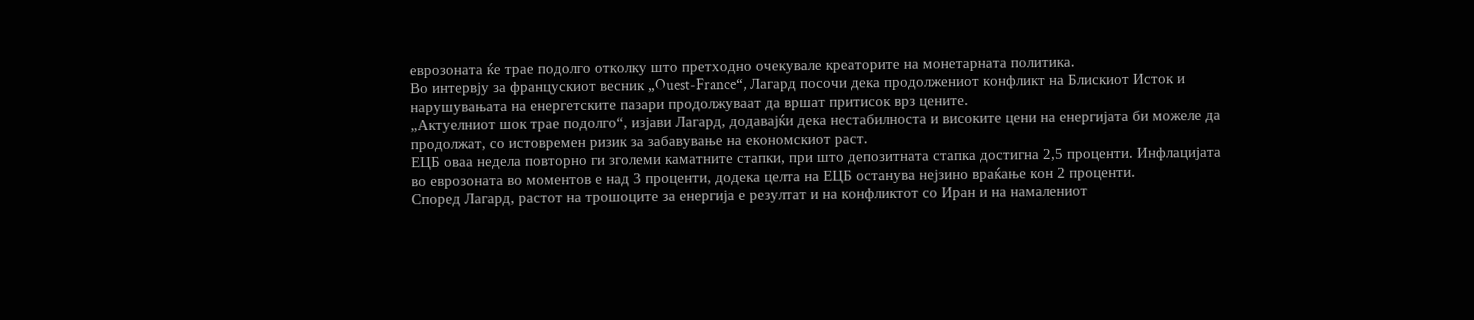еврозоната ќе трае подолго отколку што претходно очекувале креаторите на монетарната политика.
Во интервју за францускиот весник „Ouest-France“, Лагард посочи дека продолжениот конфликт на Блискиот Исток и нарушувањата на енергетските пазари продолжуваат да вршат притисок врз цените.
„Актуелниот шок трае подолго“, изјави Лагард, додавајќи дека нестабилноста и високите цени на енергијата би можеле да продолжат, со истовремен ризик за забавување на економскиот раст.
ЕЦБ оваа недела повторно ги зголеми каматните стапки, при што депозитната стапка достигна 2,5 проценти. Инфлацијата во еврозоната во моментов е над 3 проценти, додека целта на ЕЦБ останува нејзино враќање кон 2 проценти.
Според Лагард, растот на трошоците за енергија е резултат и на конфликтот со Иран и на намалениот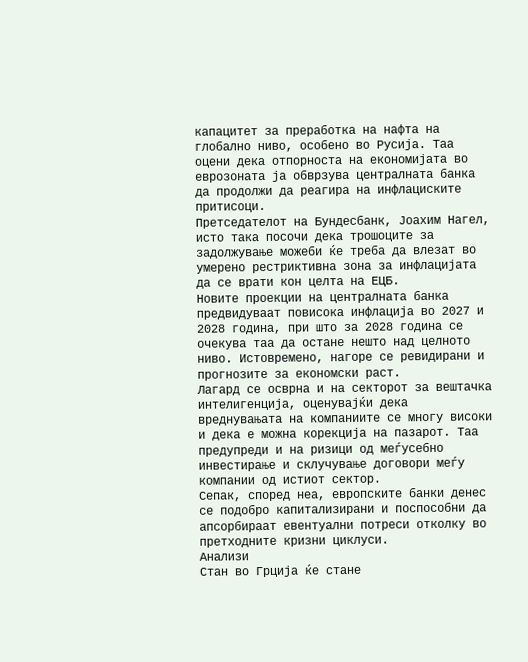капацитет за преработка на нафта на глобално ниво, особено во Русија. Таа оцени дека отпорноста на економијата во еврозоната ја обврзува централната банка да продолжи да реагира на инфлациските притисоци.
Претседателот на Бундесбанк, Јоахим Нагел, исто така посочи дека трошоците за задолжување можеби ќе треба да влезат во умерено рестриктивна зона за инфлацијата да се врати кон целта на ЕЦБ.
Новите проекции на централната банка предвидуваат повисока инфлација во 2027 и 2028 година, при што за 2028 година се очекува таа да остане нешто над целното ниво. Истовремено, нагоре се ревидирани и прогнозите за економски раст.
Лагард се осврна и на секторот за вештачка интелигенција, оценувајќи дека вреднувањата на компаниите се многу високи и дека е можна корекција на пазарот. Таа предупреди и на ризици од меѓусебно инвестирање и склучување договори меѓу компании од истиот сектор.
Сепак, според неа, европските банки денес се подобро капитализирани и поспособни да апсорбираат евентуални потреси отколку во претходните кризни циклуси.
Анализи
Стан во Грција ќе стане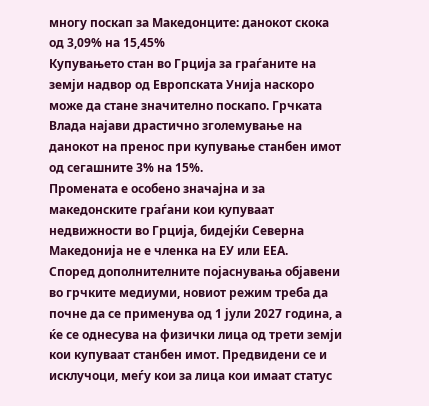многу поскап за Македонците: данокот скока од 3,09% на 15,45%
Купувањето стан во Грција за граѓаните на земји надвор од Европската Унија наскоро може да стане значително поскапо. Грчката Влада најави драстично зголемување на данокот на пренос при купување станбен имот од сегашните 3% на 15%.
Промената е особено значајна и за македонските граѓани кои купуваат недвижности во Грција, бидејќи Северна Македонија не е членка на ЕУ или ЕЕА.
Според дополнителните појаснувања објавени во грчките медиуми, новиот режим треба да почне да се применува од 1 јули 2027 година, а ќе се однесува на физички лица од трети земји кои купуваат станбен имот. Предвидени се и исклучоци, меѓу кои за лица кои имаат статус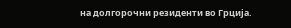на долгорочни резиденти во Грција.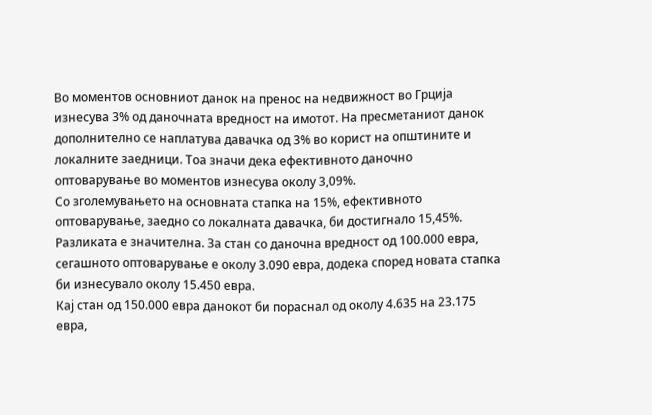Во моментов основниот данок на пренос на недвижност во Грција изнесува 3% од даночната вредност на имотот. На пресметаниот данок дополнително се наплатува давачка од 3% во корист на општините и локалните заедници. Тоа значи дека ефективното даночно оптоварување во моментов изнесува околу 3,09%.
Со зголемувањето на основната стапка на 15%, ефективното оптоварување, заедно со локалната давачка, би достигнало 15,45%.
Разликата е значителна. За стан со даночна вредност од 100.000 евра, сегашното оптоварување е околу 3.090 евра, додека според новата стапка би изнесувало околу 15.450 евра.
Кај стан од 150.000 евра данокот би пораснал од околу 4.635 на 23.175 евра,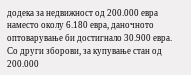додека за недвижност од 200.000 евра наместо околу 6.180 евра, даночното оптоварување би достигнало 30.900 евра.
Со други зборови, за купување стан од 200.000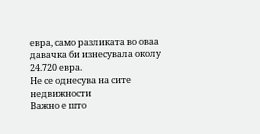евра, само разликата во оваа давачка би изнесувала околу 24.720 евра.
Не се однесува на сите недвижности
Важно е што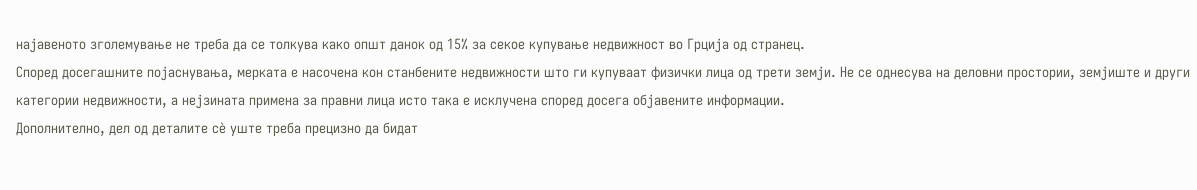најавеното зголемување не треба да се толкува како општ данок од 15% за секое купување недвижност во Грција од странец.
Според досегашните појаснувања, мерката е насочена кон станбените недвижности што ги купуваат физички лица од трети земји. Не се однесува на деловни простории, земјиште и други категории недвижности, а нејзината примена за правни лица исто така е исклучена според досега објавените информации.
Дополнително, дел од деталите сè уште треба прецизно да бидат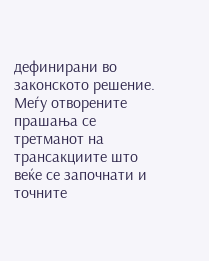дефинирани во законското решение. Меѓу отворените прашања се третманот на трансакциите што веќе се започнати и точните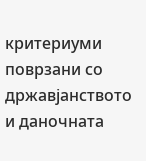критериуми поврзани со државјанството и даночната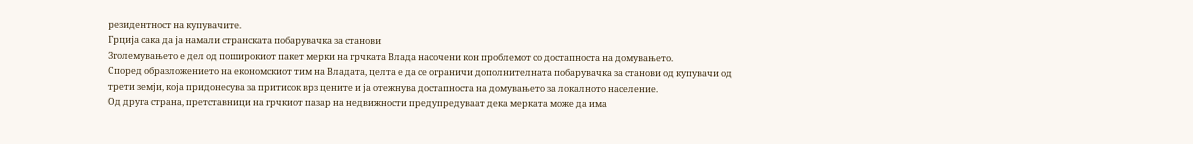резидентност на купувачите.
Грција сака да ја намали странската побарувачка за станови
Зголемувањето е дел од поширокиот пакет мерки на грчката Влада насочени кон проблемот со достапноста на домувањето.
Според образложението на економскиот тим на Владата, целта е да се ограничи дополнителната побарувачка за станови од купувачи од трети земји, која придонесува за притисок врз цените и ја отежнува достапноста на домувањето за локалното население.
Од друга страна, претставници на грчкиот пазар на недвижности предупредуваат дека мерката може да има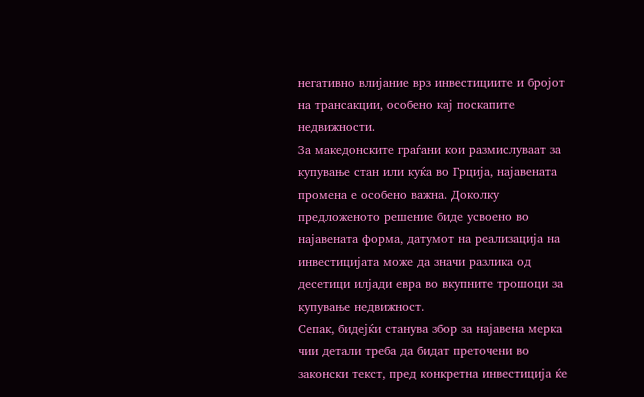негативно влијание врз инвестициите и бројот на трансакции, особено кај поскапите недвижности.
За македонските граѓани кои размислуваат за купување стан или куќа во Грција, најавената промена е особено важна. Доколку предложеното решение биде усвоено во најавената форма, датумот на реализација на инвестицијата може да значи разлика од десетици илјади евра во вкупните трошоци за купување недвижност.
Сепак, бидејќи станува збор за најавена мерка чии детали треба да бидат преточени во законски текст, пред конкретна инвестиција ќе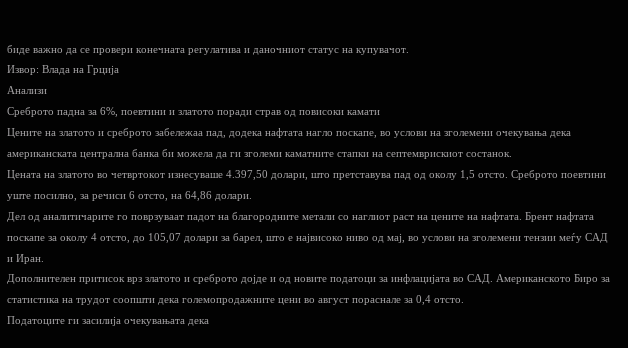биде важно да се провери конечната регулатива и даночниот статус на купувачот.
Извор: Влада на Грција
Анализи
Среброто падна за 6%, поевтини и златото поради страв од повисоки камати
Цените на златото и среброто забележаа пад, додека нафтата нагло поскапе, во услови на зголемени очекувања дека американската централна банка би можела да ги зголеми каматните стапки на септемврискиот состанок.
Цената на златото во четвртокот изнесуваше 4.397,50 долари, што претставува пад од околу 1,5 отсто. Среброто поевтини уште посилно, за речиси 6 отсто, на 64,86 долари.
Дел од аналитичарите го поврзуваат падот на благородните метали со наглиот раст на цените на нафтата. Брент нафтата поскапе за околу 4 отсто, до 105,07 долари за барел, што е највисоко ниво од мај, во услови на зголемени тензии меѓу САД и Иран.
Дополнителен притисок врз златото и среброто дојде и од новите податоци за инфлацијата во САД. Американското Биро за статистика на трудот соопшти дека големопродажните цени во август пораснале за 0,4 отсто.
Податоците ги засилија очекувањата дека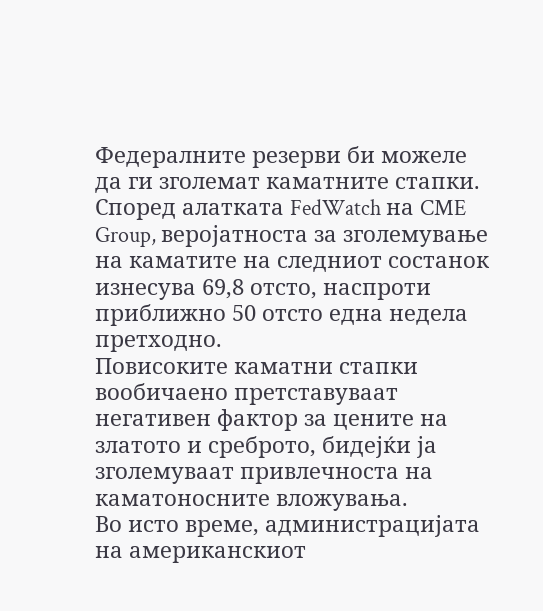Федералните резерви би можеле да ги зголемат каматните стапки. Според алатката FedWatch на CME Group, веројатноста за зголемување на каматите на следниот состанок изнесува 69,8 отсто, наспроти приближно 50 отсто една недела претходно.
Повисоките каматни стапки вообичаено претставуваат негативен фактор за цените на златото и среброто, бидејќи ја зголемуваат привлечноста на каматоносните вложувања.
Во исто време, администрацијата на американскиот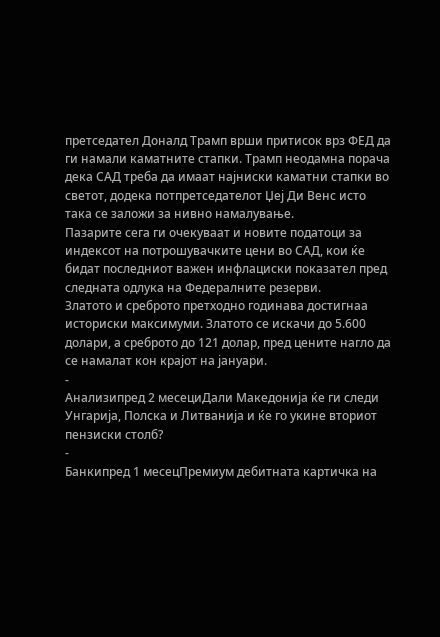претседател Доналд Трамп врши притисок врз ФЕД да ги намали каматните стапки. Трамп неодамна порача дека САД треба да имаат најниски каматни стапки во светот, додека потпретседателот Џеј Ди Венс исто така се заложи за нивно намалување.
Пазарите сега ги очекуваат и новите податоци за индексот на потрошувачките цени во САД, кои ќе бидат последниот важен инфлациски показател пред следната одлука на Федералните резерви.
Златото и среброто претходно годинава достигнаа историски максимуми. Златото се искачи до 5.600 долари, а среброто до 121 долар, пред цените нагло да се намалат кон крајот на јануари.
-
Анализипред 2 месециДали Македонија ќе ги следи Унгарија, Полска и Литванија и ќе го укине вториот пензиски столб?
-
Банкипред 1 месецПремиум дебитната картичка на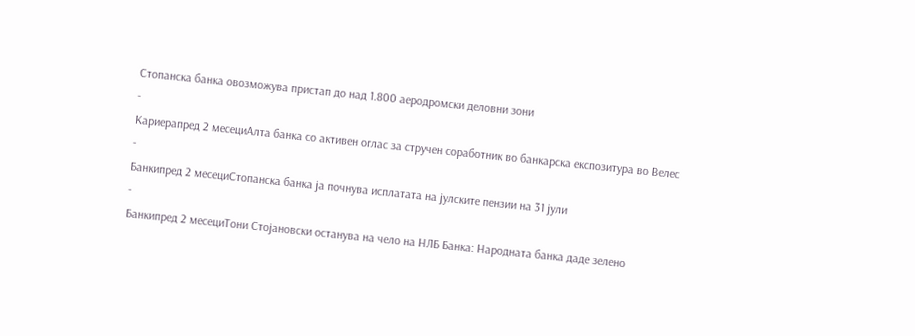Стопанска банка овозможува пристап до над 1.800 аеродромски деловни зони
-
Кариерапред 2 месециАлта банка со активен оглас за стручен соработник во банкарска експозитура во Велес
-
Банкипред 2 месециСтопанска банка ја почнува исплатата на јулските пензии на 31 јули
-
Банкипред 2 месециТони Стојановски останува на чело на НЛБ Банка: Народната банка даде зелено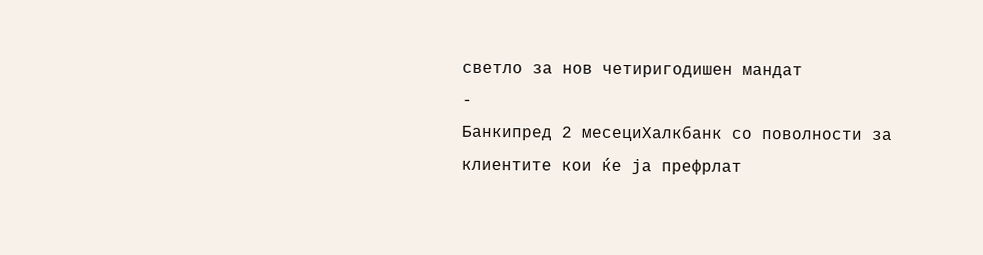светло за нов четиригодишен мандат
-
Банкипред 2 месециХалкбанк со поволности за клиентите кои ќе ја префрлат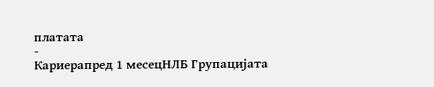платата
-
Кариерапред 1 месецНЛБ Групацијата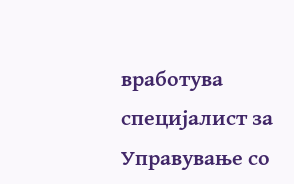вработува специјалист за Управување со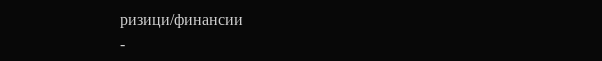ризици/финансии
-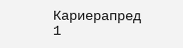Кариерапред 1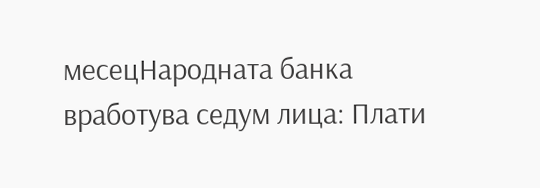месецНародната банка вработува седум лица: Плати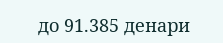до 91.385 денари